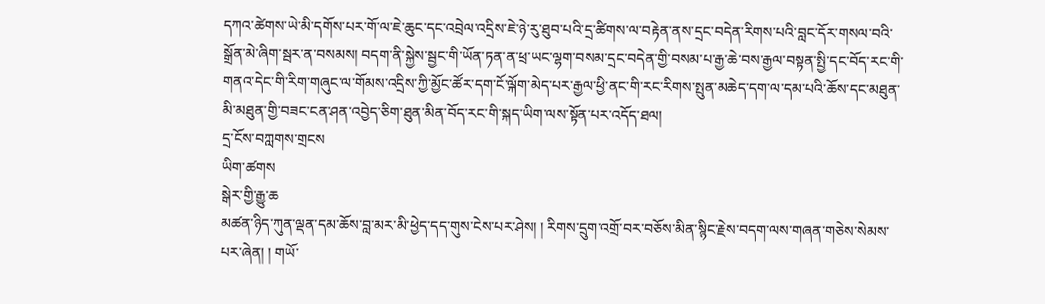དཀའ་ཚེགས་ཡེ་མི་དགོས་པར་གོ་ལ་ཇེ་ཆུང་དང་འབྲེལ་འདྲིས་ཇེ་ཉེ་རུ་ཐུབ་པའི་དྲ་ཚིགས་ལ་བརྟེན་ནས་དྲང་བདེན་རིགས་པའི་བླང་དོར་གསལ་བའི་སྒྲོན་མེ་ཞིག་སྦར་ན་བསམས། བདག་ནི་སྐྱེས་སྦྱང་གི་ཡོན་ཏན་ན་ཕྲ་ཡང་ལྷག་བསམ་དྲང་བདེན་གྱི་བསམ་པ་རྒྱ་ཆེ་བས་རྒྱལ་བསྟན་སྤྱི་དང་བོད་རང་གི་གནའ་དེང་གི་རིག་གཞུང་ལ་གོམས་འདྲིས་ཀྱི་མྱོང་ཚོར་དག་ངོ་ལྐོག་མེད་པར་རྒྱལ་ཕྱི་ནང་གི་རང་རིགས་སྤུན་མཆེད་དག་ལ་དམ་པའི་ཆོས་དང་མཐུན་མི་མཐུན་གྱི་བཟང་ངན་ཤན་འབྱེད་ཅིག་ཐུན་མིན་བོད་རང་གི་སྐད་ཡིག་ལས་སྟོན་པར་འདོད་ཐལ།
དྲ་ངོས་བཀླགས་གྲངས
ཡིག་ཚགས
སྒེར་གྱི་རྒྱུ་ཆ
མཚན་ཉིད་ཀུན་ལྡན་དམ་ཆོས་བླ་མར་མི་ཕྱེད་དད་གུས་ངེས་པར་ཤེས། ། རིགས་དྲུག་འགྲོ་བར་བཅོས་མིན་སྙིང་རྗེས་བདག་ལས་གཞན་གཅེས་སེམས་པར་ཞེན། ། གཡོ་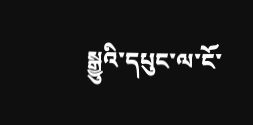སྒྱུའི་དཔུང་ལ་ངོ་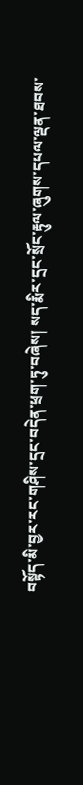བསྟོད་མི་བྱར་རང་གཤིས་དྲང་བདེན་ཕྲག་ཏུ་བཞེས། སད་རྨིར་དྲང་སྲོང་རྟུལ་ཞུགས་དཔལ་ལྡན་ཐབས་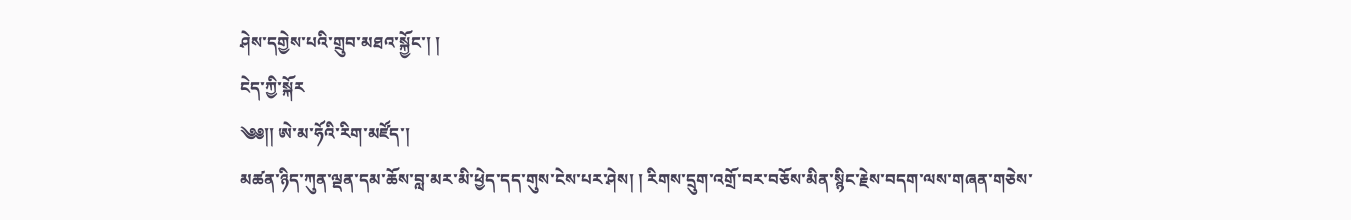ཤེས་དགྱེས་པའི་གྲུབ་མཐའ་སྐྱོང་། །
ངེད་ཀྱི་སྐོར
༄༅།། ཨེ་མ་ཧོའི་རིག་མཛོད་།
མཚན་ཉིད་ཀུན་ལྡན་དམ་ཆོས་བླ་མར་མི་ཕྱེད་དད་གུས་ངེས་པར་ཤེས། ། རིགས་དྲུག་འགྲོ་བར་བཅོས་མིན་སྙིང་རྗེས་བདག་ལས་གཞན་གཅེས་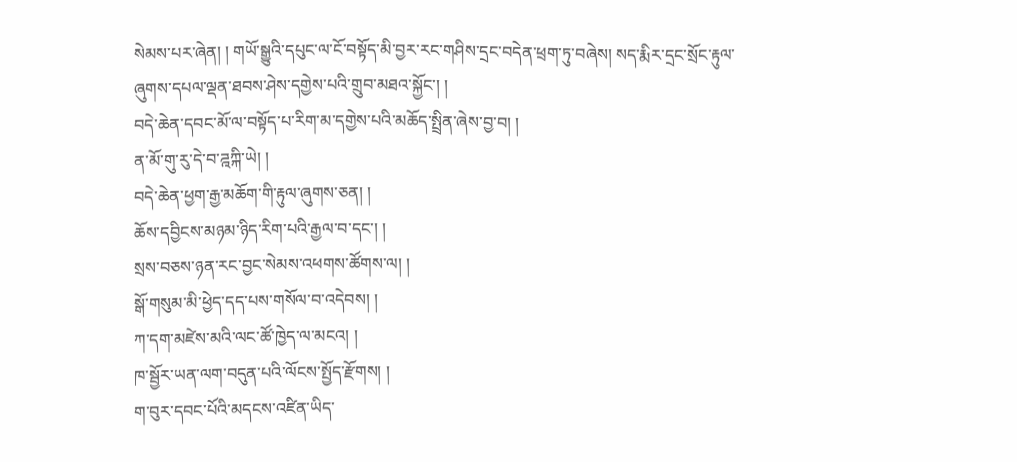སེམས་པར་ཞེན། ། གཡོ་སྒྱུའི་དཔུང་ལ་ངོ་བསྟོད་མི་བྱར་རང་གཤིས་དྲང་བདེན་ཕྲག་ཏུ་བཞེས། སད་རྨིར་དྲང་སྲོང་རྟུལ་ཞུགས་དཔལ་ལྡན་ཐབས་ཤེས་དགྱེས་པའི་གྲུབ་མཐའ་སྐྱོང་། །
བདེ་ཆེན་དབང་མོ་ལ་བསྟོད་པ་རིག་མ་དགྱེས་པའི་མཆོད་སྤྲིན་ཞེས་བྱ་བ། །
ན་མོ་གུ་རུ་དེ་བ་ཌྰཀྐི་ཡེ། །
བདེ་ཆེན་ཕྱག་རྒྱ་མཆོག་གི་རྟུལ་ཞུགས་ཅན། །
ཆོས་དབྱིངས་མཉམ་ཉིད་རིག་པའི་རྒྱལ་བ་དང་། །
སྲས་བཅས་ཉན་རང་བྱང་སེམས་འཕགས་ཚོགས་ལ། །
སྒོ་གསུམ་མི་ཕྱེད་དད་པས་གསོལ་བ་འདེབས། །
ཀ་དག་མཛེས་མའི་ལང་ཚོ་ཁྱེད་ལ་མངའ། །
ཁ་སྦྱོར་ཡན་ལག་བདུན་པའི་ལོངས་སྤྱོད་རྫོགས། །
ག་བུར་དབང་པོའི་མདངས་འཛིན་ཡིད་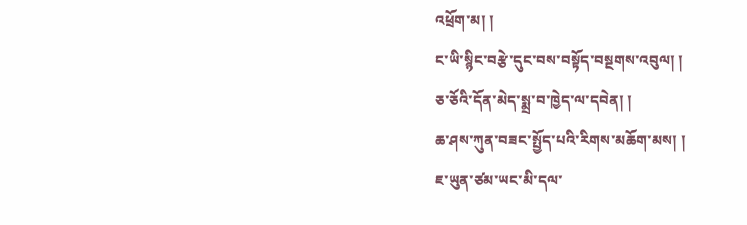འཕྲོག་མ། །
ང་ཡི་སྙིང་བརྩེ་དུང་བས་བསྟོད་བསྔགས་འབུལ། །
ཅ་ཅོའི་དོན་མེད་སྨྲ་བ་ཁྱེད་ལ་དབེན། །
ཆ་ཤས་ཀུན་བཟང་སྤྱོད་པའི་རིགས་མཆོག་མས། །
ཇ་ཡུན་ཙམ་ཡང་མི་དལ་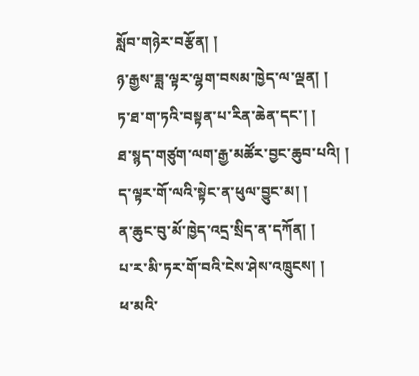སློབ་གཉེར་བརྩོན། །
ཉ་རྒྱས་ཟླ་ལྟར་ལྷག་བསམ་ཁྱེད་ལ་ལྡན། །
ཏ་ཐ་ག་ཏའི་བསྟན་པ་རིན་ཆེན་དང་། །
ཐ་སྙད་གཙུག་ལག་རྒྱ་མཚོར་བྱང་ཆུབ་པའི། །
ད་ལྟར་གོ་ལའི་སྟེང་ན་ཕུལ་བྱུང་མ། །
ན་ཆུང་བུ་མོ་ཁྱེད་འདྲ་སྲིད་ན་དཀོན། །
པ་ར་མི་ཏར་གོ་བའི་ངེས་ཤེས་འཁྲུངས། །
ཕ་མའི་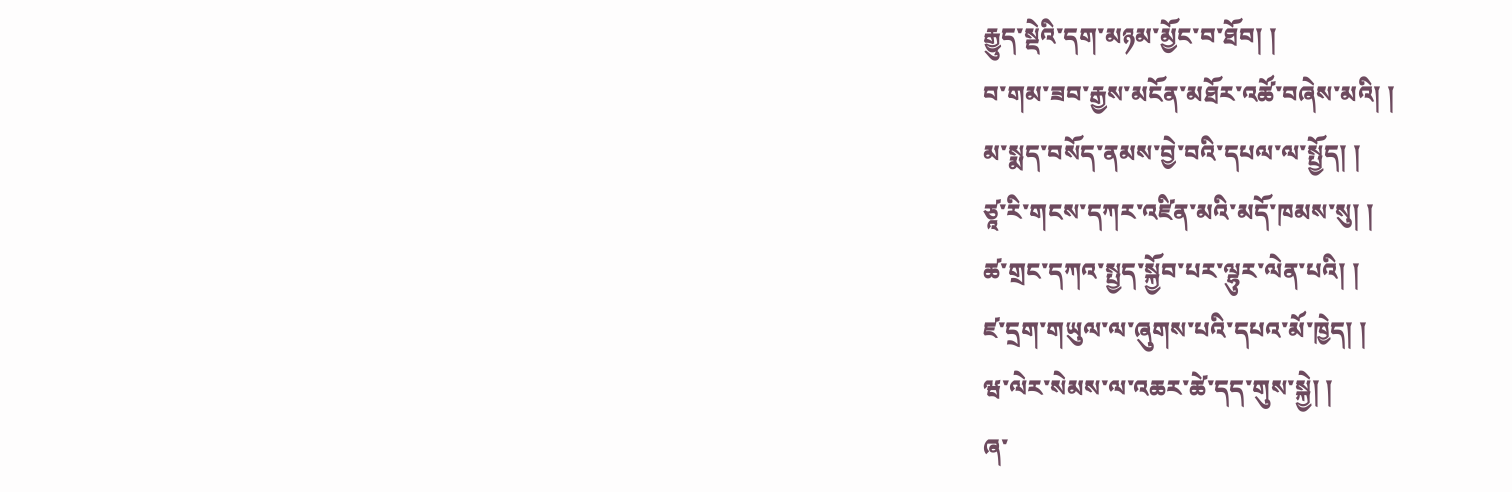རྒྱུད་སྡེའི་དག་མཉམ་མྱོང་བ་ཐོབ། །
བ་གམ་ཟབ་རྒྱས་མངོན་མཐོར་འཚོ་བཞེས་མའི། །
མ་སྨད་བསོད་ནམས་བྱེ་བའི་དཔལ་ལ་སྤྱོད། །
ཙཱ་རི་གངས་དཀར་འཛིན་མའི་མདོ་ཁམས་སུ། །
ཚ་གྲང་དཀའ་སྤྱད་སྐྱོབ་པར་ལྷུར་ལེན་པའི། །
ཛ་དྲག་གཡུལ་ལ་ཞུགས་པའི་དཔའ་མོ་ཁྱེད། །
ཝ་ལེར་སེམས་ལ་འཆར་ཚེ་དད་གུས་སྐྱེ། །
ཞ་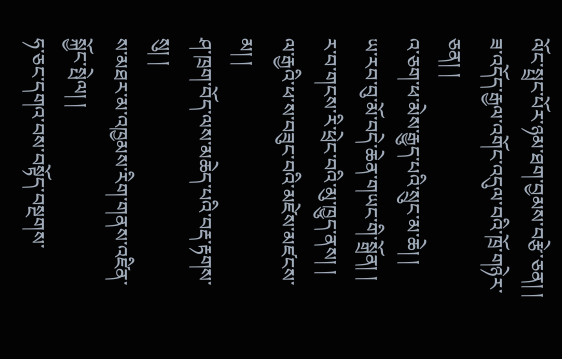ལོང་སྤྲང་པོར་ཉམ་ཐག་བྱམས་བརྩེ་ཅན། །
ཟ་འདོད་རྒྱལ་འགོང་འདུལ་བའི་ཁྲོ་གཉེར་ཅན། །
འ་ཅག་ཕ་མེས་རྒྱུད་པའི་སྲུང་མ་ཆེ། །
ཡ་རབ་བུ་མོ་བདེ་ཆེན་གཡང་གི་སྒྲོན། །
ར་བ་གངས་རི་ཕྲེང་བའི་མུ་ཁྱུད་ནས། །
ལ་རྒྱའི་ཕ་ས་བཟུང་བའི་མཛེས་མཛངས་མ། །
ཤ་ཁྲག་བོད་ལས་མཆེད་པའི་བརྡ་རྟགས་སུ། །
ས་མཐར་མ་འཁྱམས་རིག་གནས་འཛིན་སྐྱོང་སྤེལ། །
ཧ་ཅང་དགའ་བས་བསྟོད་བསྔགས་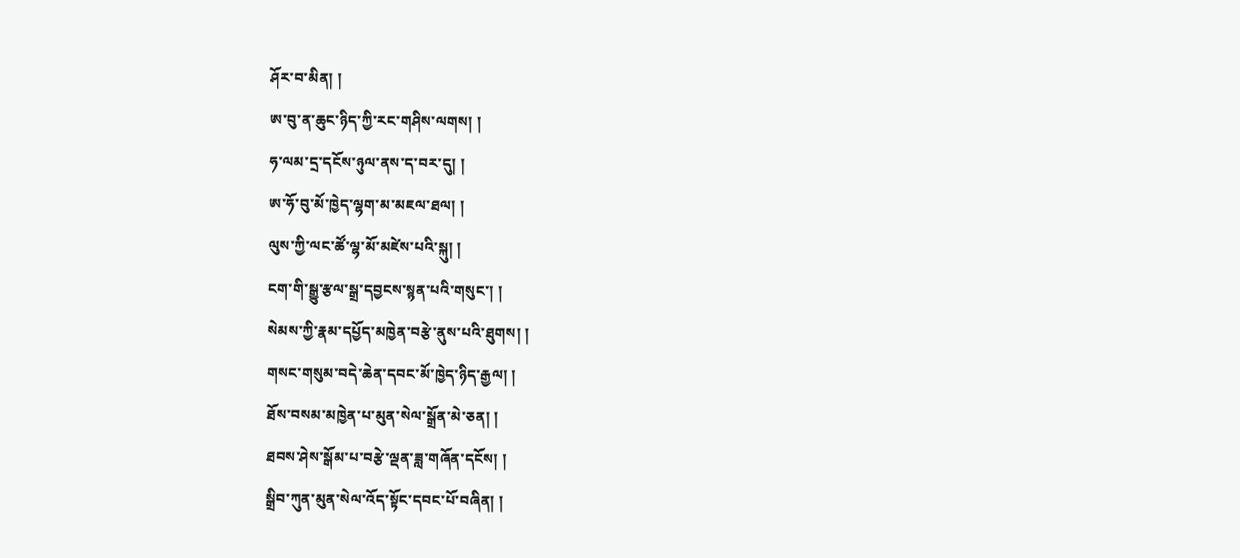ཤོར་བ་མིན། །
ཨ་བུ་ན་ཆུང་ཉིད་ཀྱི་རང་གཤིས་ལགས། །
ཧ་ལམ་དྲ་དངོས་ཉུལ་ནས་ད་བར་དུ། །
ཨ་ཧོ་བུ་མོ་ཁྱེད་ལྷག་མ་མཇལ་ཐལ། །
ལུས་ཀྱི་ལང་ཚོ་ལྷ་མོ་མཛེས་པའི་སྐུ། །
ངག་གི་སྒྱུ་རྩལ་སྒྲ་དབྱངས་སྙན་པའི་གསུང་། །
སེམས་ཀྱི་རྣམ་དཔྱོད་མཁྱེན་བརྩེ་ནུས་པའི་ཐུགས། །
གསང་གསུམ་བདེ་ཆེན་དབང་མོ་ཁྱེད་ཉིད་རྒྱལ། །
ཐོས་བསམ་མཁྱེན་པ་མུན་སེལ་སྒྲོན་མེ་ཅན། །
ཐབས་ཤེས་སྒོམ་པ་བརྩེ་ལྡན་ཟླ་གཞོན་དངོས། །
སྒྲིབ་ཀུན་མུན་སེལ་འོད་སྟོང་དབང་པོ་བཞིན། །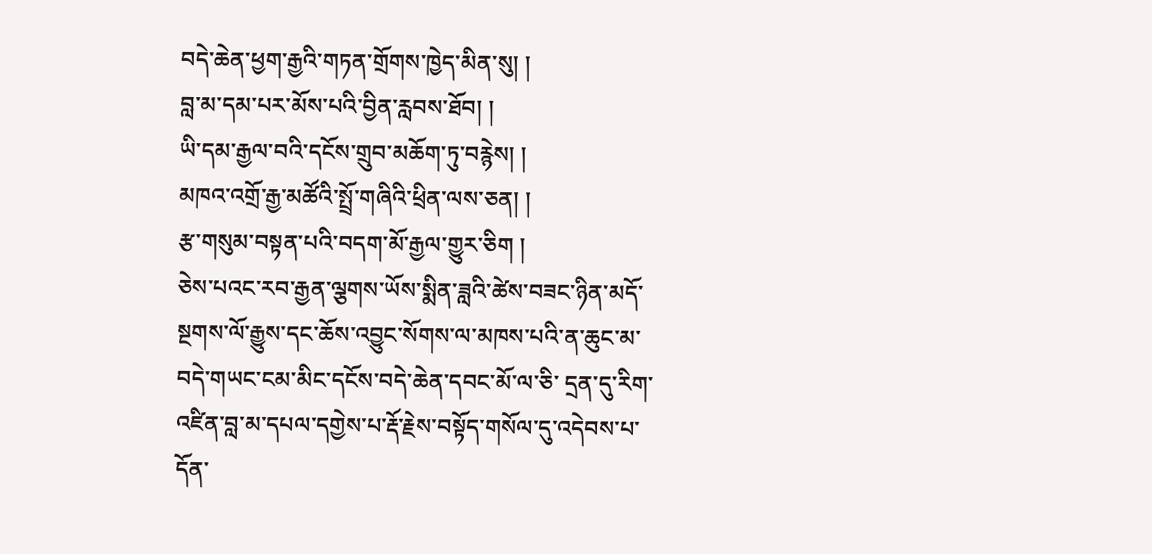བདེ་ཆེན་ཕྱག་རྒྱའི་གཏན་གྲོགས་ཁྱེད་མིན་སུ། །
བླ་མ་དམ་པར་མོས་པའི་བྱིན་རླབས་ཐོབ། །
ཡི་དམ་རྒྱལ་བའི་དངོས་གྲུབ་མཆོག་ཏུ་བརྙེས། །
མཁའ་འགྲོ་རྒྱ་མཚོའི་སྤྲོ་གཞིའི་ཕྲིན་ལས་ཅན། །
རྩ་གསུམ་བསྟན་པའི་བདག་མོ་རྒྱལ་གྱུར་ཅིག །
ཅེས་པའང་རབ་རྒྱན་ལྕགས་ཡོས་སྨིན་ཟླའི་ཚེས་བཟང་ཉིན་མདོ་སྔགས་ལོ་རྒྱུས་དང་ཆོས་འབྱུང་སོགས་ལ་མཁས་པའི་ན་ཆུང་མ་བདེ་གཡང་ངམ་མིང་དངོས་བདེ་ཆེན་དབང་མོ་ལ་ཅི་ དྲན་དུ་རིག་འཛིན་བླ་མ་དཔལ་དགྱེས་པ་རྡོ་རྗེས་བསྟོད་གསོལ་དུ་འདེབས་པ་དོན་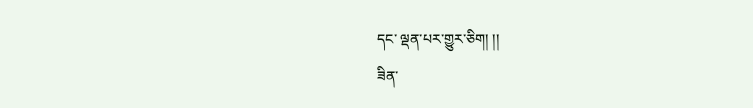དང་ ལྡན་པར་གྱུར་ཅིག། །།
ཟིན་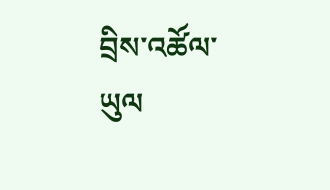བྲིས་འཚོལ་ཡུལ